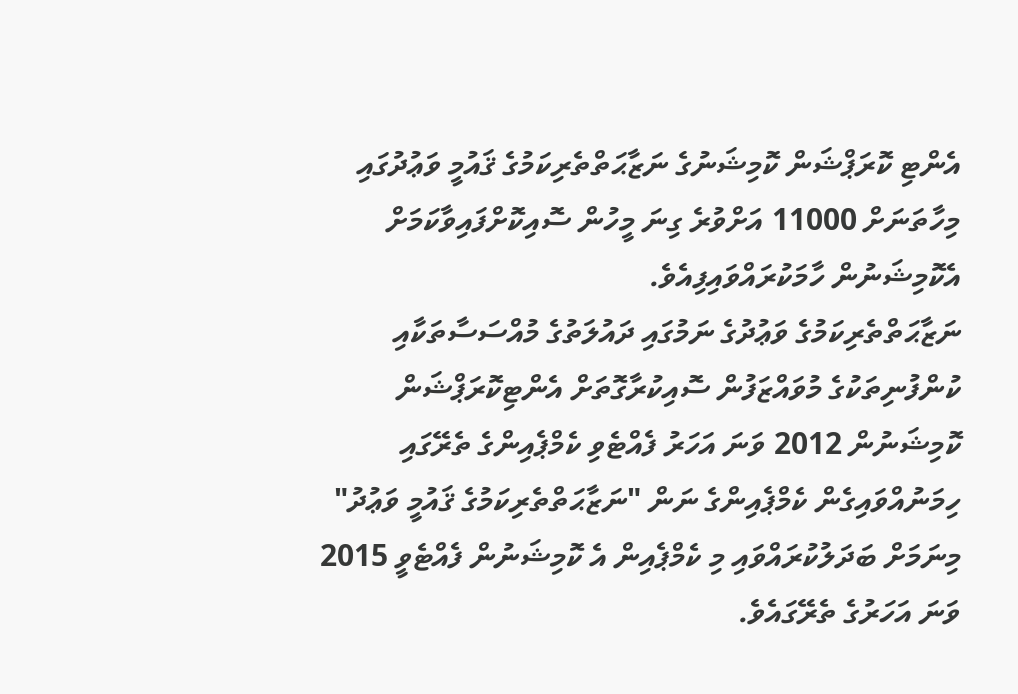އެންޓި ކޮރަޕްޝަން ކޮމިޝަނުގެ ނަޒާޙަތްތެރިކަމުގެ ޤައުމީ ވަޢުދުގައި މިހާތަނަށް 11000 އަށްވުރެ ގިނަ މީހުން ސޮއިކޮށްފައިވާކަމަށް އެކޮމިޝަނުން ހާމަކުރައްވައިފިއެވެ.
ނަޒާޙަތްތެރިކަމުގެ ވަޢުދުގެ ނަމުގައި ދައުލަތުގެ މުއްސަސާތަކާއި ކުންފުނިތަކުގެ މުވައްޒަފުން ސޮއިކުރާގޮތަށް އެންޓިކޮރަޕްޝަން ކޮމިޝަނުން 2012 ވަނަ އަހަރު ފެއްޓެވި ކެމްޕެއިންގެ ތެރޭގައި ހިމަނުއްވައިގެން ކެމްޕެއިންގެ ނަން "ނަޒާޙަތްތެރިކަމުގެ ޤައުމީ ވަޢުދު" މިނަމަށް ބަދަލުކުރައްވައި މި ކެމްޕެއިން އެ ކޮމިޝަނުން ފެއްޓެވީ 2015 ވަނަ އަހަރުގެ ތެރޭގައެވެ.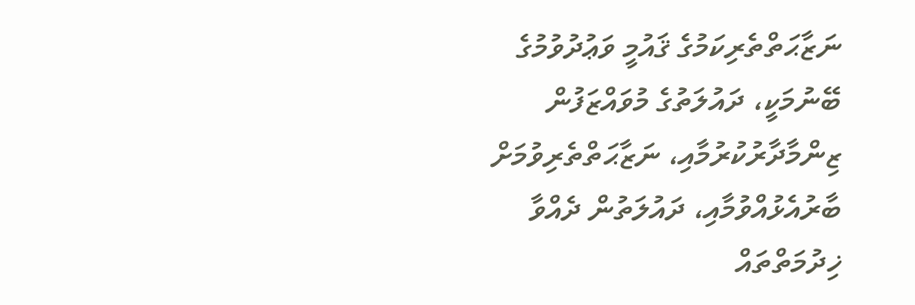ނަޒާޙަތްތެރިކަމުގެ ޤައުމީ ވަޢުދުވުމުގެ ބޭނުމަކީ، ދައުލަތުގެ މުވައްޒަފުން ޒިންމާދާރުކުރުމާއި، ނަޒާޙަތްތެރިވުމަށް ބާރުއެޅުއްވުމާއި، ދައުލަތުން ދެއްވާ ޚިދުމަތްތައް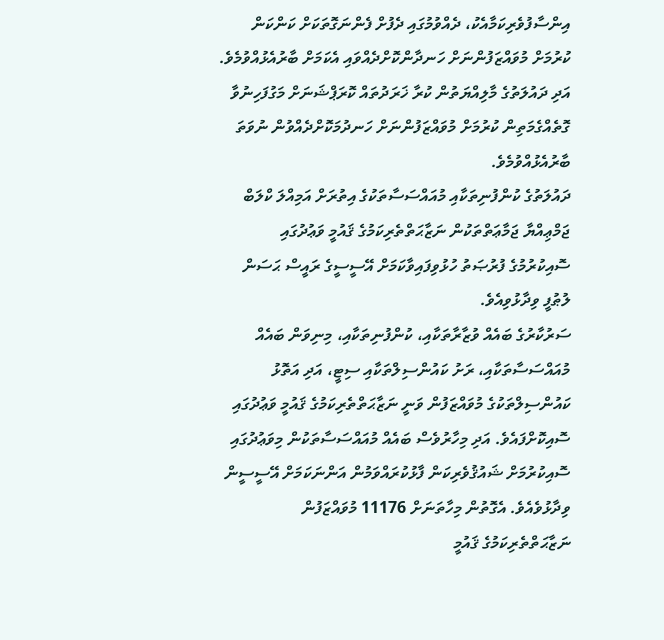އިންސާފުވެރިކަމާއެކު، ދެއްވުމުގައި ދެފުށް ފެންނަގޮތަކަށް ކަންކަން ކުރުމަށް މުވައްޒަފުންނަށް ހަނދާންކޮށްދެއްވައި އެކަމަށް ބާރުއެޅުއްވުމެވެ. އަދި ދައުލަތުގެ މާލިއްޔަތުން ކުރާ ޚަރަދުތައް ކޮރަޕްޝަނަށް މަގުފަހިނުވާ ގޮތެއްގެމަތިން ކުރުމަށް މުވައްޒަފުންނަށް ހަނދުމަކޮށްދެއްވުން ނުވަތަ ބާރުއެޅުއްވުމެވެ.
ދައުލަތުގެ ކުންފުނިތަކާއި މުއައްސަސާތަކުގެ އިތުރަށް އަމިއްލަ ކްލަބް ޖަމްޢިއްޔާ ޖަމާޢަތްތަކުން ނަޒާޙަތްތެރިކަމުގެ ޤައުމީ ވަޢުދުގައި ސޮއިކުރުމުގެ ފުރުޞަތު ހުޅުވިފައިވާކަމަށް އޭސީސީގެ ރައީސް ޙަސަން ލުޠުފީ ވިދާޅުވިއެވެ.
ސަރުކާރުގެ ބައެއް ވުޒާރާތަކާއި، ކުންފުނިތަކާއި، މިނިވަން ބައެއް މުއައްސަސާތަކާއި، ރަށު ކައުންސިލްތަކާއި ސިޓީ، އަދި އަތޮޅު ކައުންސިލްތަކުގެ މުވައްޒަފުން ވަނީ ނަޒާޙަތްތެރިކަމުގެ ޤައުމީ ވަޢުދުގައި ސޮއިކޮށްފައެވެ. އަދި މިހާރުވެސް ބައެއް މުއައްސަސާތަކުން މިވަޢުދުގައި ސޮއިކުރުމަށް ޝައުޤުވެރިކަން ފާޅުކުރައްވަމުން އަންނަކަމަށް އޭސީސީން ވިދާޅުވެއެވެ. އެގޮތުން މިހާތަނަށް 11176 މުވައްޒަފުން ނަޒާޙަތްތެރިކަމުގެ ޤައުމީ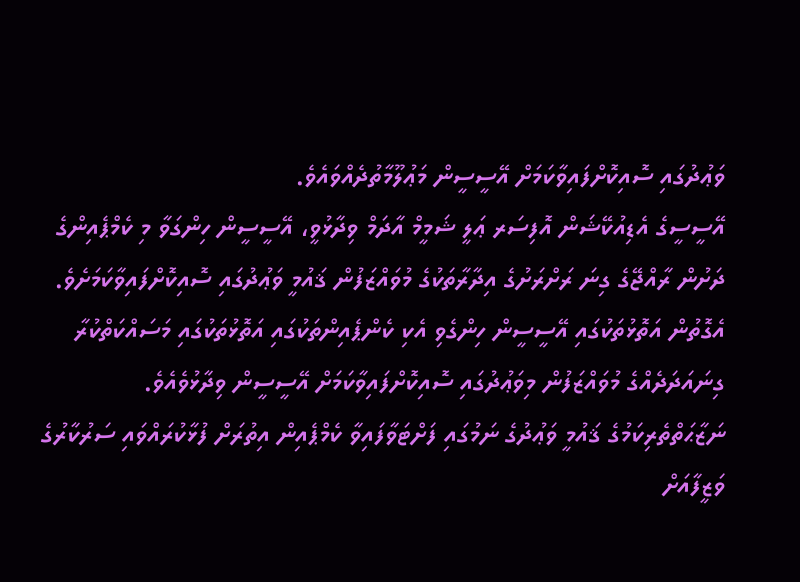ވަޢުދުގައި ސޮއިކޮށްފައިވާކަމަށް އޭސީސީން މަޢުލޫމާތުދެއްވައެވެ.
އޭސީސީގެ އެޑިއުކޭޝަން އޮފިސަރ ޢަލީ ޝަމީމް އާދަމް ވިދާޅުވީ، އޭސީސީން ހިންގަވާ މި ކެމްޕެއިންގެ ދަށުން ރާއްޖޭގެ ގިނަ ރަށްރަށުގެ އިދާރާތަކުގެ މުވައްޒަފުން ޤައުމީ ވަޢުދުގައި ސޮއިކޮށްފައިވާކަމަށެވެ. އެގޮތުން އަތޮޅުތަކުގައި އޭސީސީން ހިންގެވި އެކި ކެންޕެއިންތަކުގައި އަތޮޅުތަކުގައި މަސައްކަތްކުރާ ގިނައަދަދެއްގެ މުވައްޒަފުން މިވަޢުދުގައި ސޮއިކޮށްފައިވާކަމަށް އޭސީސީން ވިދާޅުވެއެވެ.
ނަޒާޙަތްތެރިކަމުގެ ޤައުމީ ވަޢުދުގެ ނަމުގައި ފަށްޓަވާފައިވާ ކެމްޕެއިން އިތުރަށް ފުޅާކުރައްވައި ސަރުކާރުގެ ވަޒީފާއަށް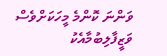ވަންނަ ކޮންމެ މީހަކަށްވެސް ވަޒީފާލިބުމާއެކު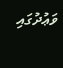ވަޢުދުގައި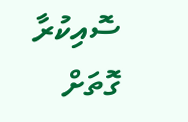ސޮއިކުރާ ގޮތަށް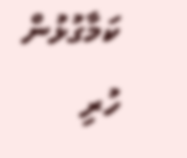ކަމާގުޅުން ހުރި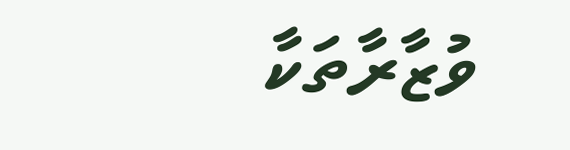ވުޒާރާތަކާ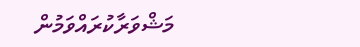މަޝްވަރާކުރައްވަމުން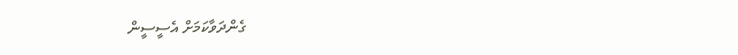ގެންދަވާކަމަށް އެސީސީން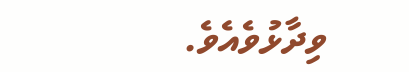ވިދާޅުވެއެވެ.